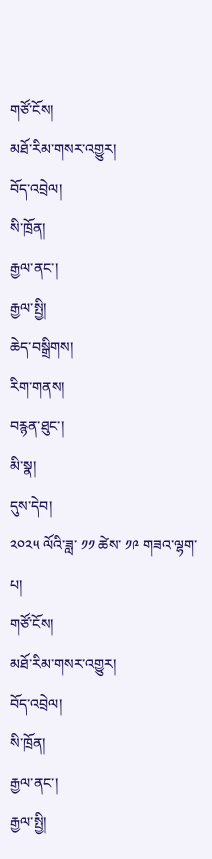གཙོ་ངོས།
མཐོ་རིམ་གསར་འགྱུར།
བོད་འབྲེལ།
སི་ཁྲོན།
རྒྱལ་ནང་།
རྒྱལ་སྤྱི།
ཆེད་བསྒྲིགས།
རིག་གནས།
བརྙན་ཐུང་།
མི་སྣ།
དུས་དེབ།
༢༠༢༥ ལོའི་ཟླ་ ༡༡ ཚེས་ ༡༩ གཟའ་ལྷག་པ།
གཙོ་ངོས།
མཐོ་རིམ་གསར་འགྱུར།
བོད་འབྲེལ།
སི་ཁྲོན།
རྒྱལ་ནང་།
རྒྱལ་སྤྱི།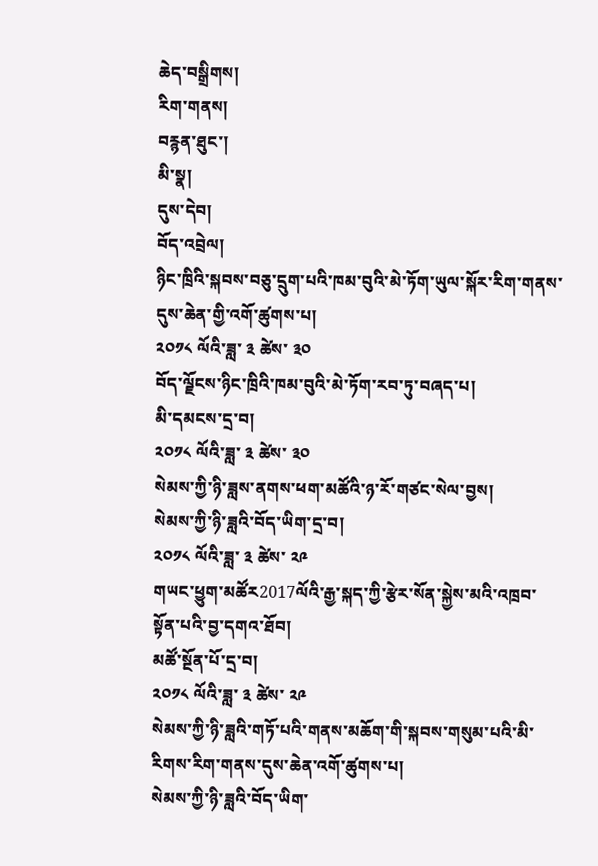ཆེད་བསྒྲིགས།
རིག་གནས།
བརྙན་ཐུང་།
མི་སྣ།
དུས་དེབ།
བོད་འབྲེལ།
ཉིང་ཁྲིའི་སྐབས་བཅུ་དྲུག་པའི་ཁམ་བུའི་མེ་ཏོག་ཡུལ་སྐོར་རིག་གནས་དུས་ཆེན་གྱི་འགོ་ཚུགས་པ།
༢༠༡༨ ལོའི་ཟླ་ ༣ ཚེས་ ༣༠
བོད་ལྗོངས་ཉིང་ཁྲིའི་ཁམ་བུའི་མེ་ཏོག་རབ་ཏུ་བཞད་པ།
མི་དམངས་དྲ་བ།
༢༠༡༨ ལོའི་ཟླ་ ༣ ཚེས་ ༣༠
སེམས་ཀྱི་ཉི་ཟླས་ནགས་ཕག་མཚོའི་ཉ་རོ་གཙང་སེལ་བྱས།
སེམས་ཀྱི་ཉི་ཟླའི་བོད་ཡིག་དྲ་བ།
༢༠༡༨ ལོའི་ཟླ་ ༣ ཚེས་ ༢༩
གཡང་ཕྱུག་མཚོར2017ལོའི་རྒྱ་སྐད་ཀྱི་རྩེར་སོན་སྐྱེས་མའི་འཁྲབ་སྟོན་པའི་བྱ་དགའ་ཐོབ།
མཚོ་སྔོན་པོ་དྲ་བ།
༢༠༡༨ ལོའི་ཟླ་ ༣ ཚེས་ ༢༩
སེམས་ཀྱི་ཉི་ཟླའི་གཏོ་པའི་གནས་མཆོག་གི་སྐབས་གསུམ་པའི་མི་རིགས་རིག་གནས་དུས་ཆེན་འགོ་ཚུགས་པ།
སེམས་ཀྱི་ཉི་ཟླའི་བོད་ཡིག་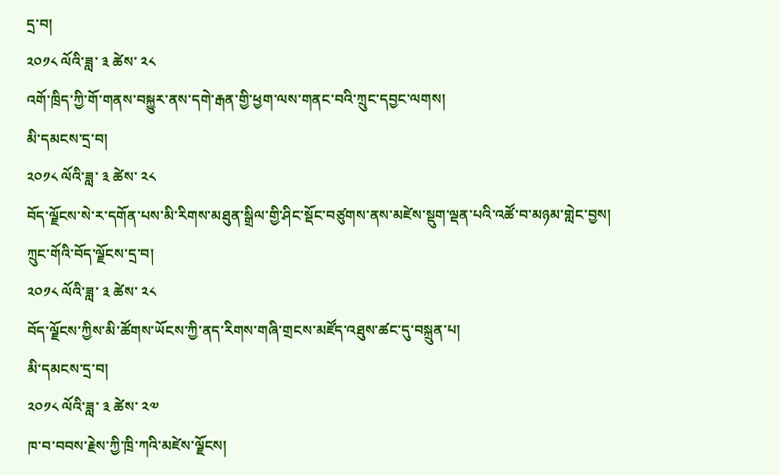དྲ་བ།
༢༠༡༨ ལོའི་ཟླ་ ༣ ཚེས་ ༢༨
འགོ་ཁྲིད་ཀྱི་གོ་གནས་བསྐྱུར་ནས་དགེ་རྒན་གྱི་ཕྱག་ལས་གནང་བའི་ཀྲུང་དབྱང་ལགས།
མི་དམངས་དྲ་བ།
༢༠༡༨ ལོའི་ཟླ་ ༣ ཚེས་ ༢༨
བོད་ལྗོངས་སེ་ར་དགོན་པས་མི་རིགས་མཐུན་སྒྲིལ་གྱི་ཤིང་སྡོང་བཙུགས་ནས་མཛེས་སྡུག་ལྡན་པའི་འཚོ་བ་མཉམ་གླེང་བྱས།
ཀྲུང་གོའི་བོད་ལྗོངས་དྲ་བ།
༢༠༡༨ ལོའི་ཟླ་ ༣ ཚེས་ ༢༨
བོད་ལྗོངས་ཀྱིས་མི་ཚོགས་ཡོངས་ཀྱི་ནད་རིགས་གཞི་གྲངས་མཛོད་འཐུས་ཚང་དུ་བསྐྲུན་པ།
མི་དམངས་དྲ་བ།
༢༠༡༨ ལོའི་ཟླ་ ༣ ཚེས་ ༢༧
ཁ་བ་བབས་རྗེས་ཀྱི་ཁྲི་ཀའི་མཛེས་ལྗོངས།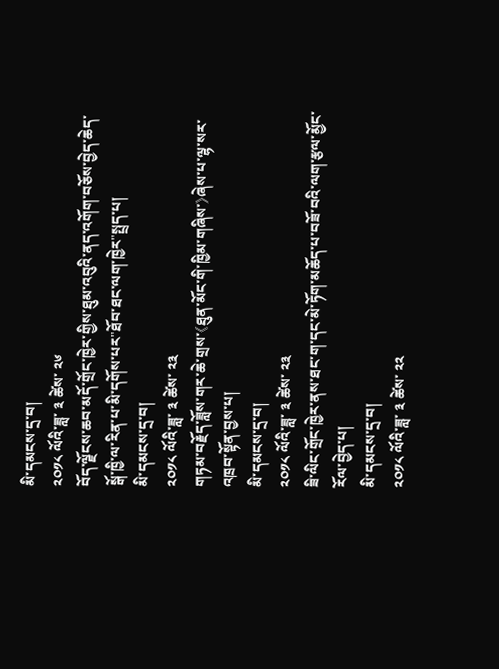མི་དམངས་དྲ་བ།
༢༠༡༨ ལོའི་ཟླ་ ༣ ཚེས་ ༢༦
བོད་ལྗོངས་ཆབ་མདོ་གྲོང་ཁྱེར་གྱིས་ཐུམ་འབུའི་ནད་འགོག་བཅོས་བྱེད་ཆེད་སྒོ་ཁྱི་ལ་རིན་པ་མི་དགོས་པར"ཐོབ་ཐང་ལག་ཁྱེར"སྤྲད་པ།
མི་དམངས་དྲ་བ།
༢༠༡༨ ལོའི་ཟླ་ ༣ ཚེས་ ༢༣
གཏམ་བརྗོད་ཟློས་གར་ཆེ་གྲས་《ཐུན་མོང་གི་ཁྱིམ་གཞིས་》ཞེས་པ་ལྷ་སར་འཁྲབ་སྟོན་བྱས་པ།
མི་དམངས་དྲ་བ།
༢༠༡༨ ལོའི་ཟླ་ ༣ ཚེས་ ༢༣
ཟི་ལིང་གྲོང་ཁྱེར་ནས་ཐང་ག་དང་མེ་ཏོག་མཆོད་པ་བཟོ་བའི་ལག་རྩལ་མྱོང་རོལ་བྱེད་པ།
མི་དམངས་དྲ་བ།
༢༠༡༨ ལོའི་ཟླ་ ༣ ཚེས་ ༢༢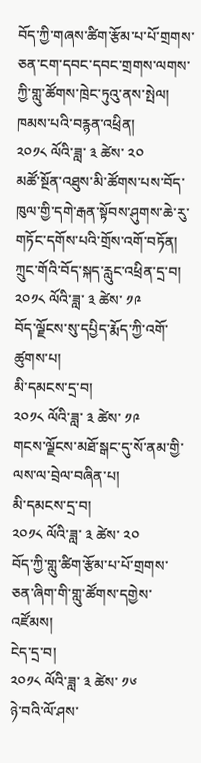བོད་ཀྱི་གཞས་ཚིག་རྩོམ་པ་པོ་གྲགས་ཅན་ངག་དབང་དབང་གྲགས་ལགས་ཀྱི་གླུ་ཚོགས་ཁྲེང་ཏུའུ་ནས་སྤེལ།
ཁམས་པའི་བརྙན་འཕྲིན།
༢༠༡༨ ལོའི་ཟླ་ ༣ ཚེས་ ༢༠
མཚོ་སྔོན་འཐུས་མི་ཚོགས་པས་བོད་ཁུལ་གྱི་དགེ་རྒན་སྟོབས་ཤུགས་ཆེ་རུ་གཏོང་དགོས་པའི་གྲོས་འགོ་བཏོན།
ཀྲུང་གོའི་བོད་སྐད་རླུང་འཕྲིན་དྲ་བ།
༢༠༡༨ ལོའི་ཟླ་ ༣ ཚེས་ ༡༩
བོད་ལྗོངས་སུ་དཔྱིད་རྨོད་ཀྱི་འགོ་ཚུགས་པ།
མི་དམངས་དྲ་བ།
༢༠༡༨ ལོའི་ཟླ་ ༣ ཚེས་ ༡༩
གངས་ལྗོངས་མཐོ་སྒང་དུ་སོ་ནམ་གྱི་ལས་ལ་བྲེལ་བཞིན་པ།
མི་དམངས་དྲ་བ།
༢༠༡༨ ལོའི་ཟླ་ ༣ ཚེས་ ༢༠
བོད་ཀྱི་གླུ་ཚིག་རྩོམ་པ་པོ་གྲགས་ཅན་ཞིག་གི་གླུ་ཚོགས་དགྱེས་འཛོམས།
ངེད་དྲ་བ།
༢༠༡༨ ལོའི་ཟླ་ ༣ ཚེས་ ༡༦
ཉེ་བའི་ལོ་ཤས་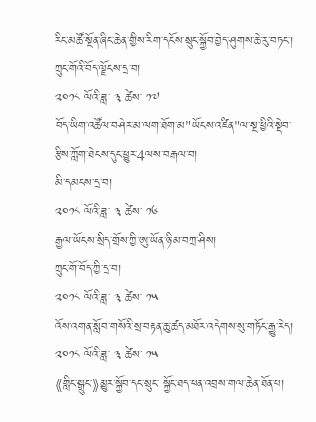རིང་མཚོ་སྔོན་ཞིང་ཆེན་གྱིས་རིག་དངོས་སྲུང་སྐྱོབ་བྱེད་ཤུགས་ཆེ་རུ་བཏང་།
ཀྲུང་གོའི་བོད་ལྗོངས་དྲ་བ།
༢༠༡༨ ལོའི་ཟླ་ ༣ ཚེས་ ༡༧
བོད་ཡིག་འཚོལ་བཤེར་མ་ལག་ཐོག་མ"ཡོངས་འཛིན"ལ་སྔ་ཕྱིའི་སྡེབ་རྩིས་ཀློག་ཐེངས་དུང་ཕྱུར་4ལས་བརྒལ་བ།
མི་དམངས་དྲ་བ།
༢༠༡༨ ལོའི་ཟླ་ ༣ ཚེས་ ༡༦
རྒྱལ་ཡོངས་སྲིད་གྲོས་ཀྱི་ཨུ་ཡོན་ཉི་མ་བཀྲ་ཤིས།
ཀྲུང་གོ་བོད་ཀྱི་དྲ་བ།
༢༠༡༨ ལོའི་ཟླ་ ༣ ཚེས་ ༡༥
འོས་འགན་སློབ་གསོའི་སྲ་བརྟན་ཆུ་ཚད་མཐོར་འདེགས་སུ་གཏོང་རྒྱུ་རེད།
༢༠༡༨ ལོའི་ཟླ་ ༣ ཚེས་ ༡༥
《གླིང་སྒྲུང་》མྱུར་སྐྱོབ་དང་སྲུང་ སྐྱོང་ཐད་ཕན་འབྲས་གལ་ཆེན་ཐོན་པ།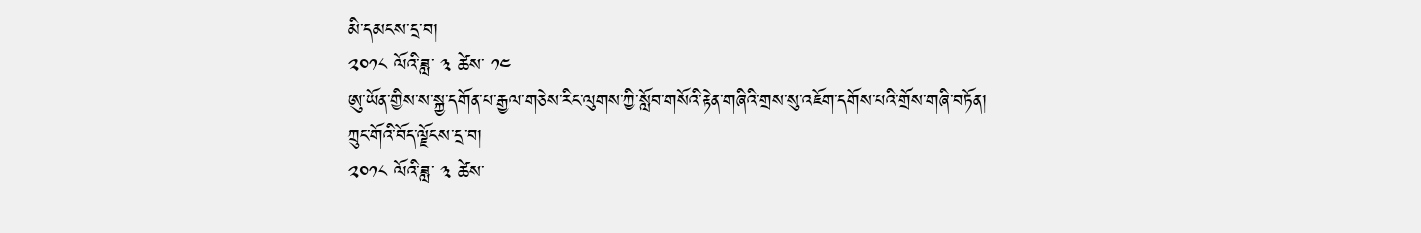མི་དམངས་དྲ་བ།
༢༠༡༨ ལོའི་ཟླ་ ༣ ཚེས་ ༡༤
ཨུ་ཡོན་གྱིས་ས་སྐྱ་དགོན་པ་རྒྱལ་གཅེས་རིང་ལུགས་ཀྱི་སློབ་གསོའི་རྟེན་གཞིའི་གྲས་སུ་འཇོག་དགོས་པའི་གྲོས་གཞི་བཏོན།
ཀྲུང་གོའི་བོད་ལྗོངས་དྲ་བ།
༢༠༡༨ ལོའི་ཟླ་ ༣ ཚེས་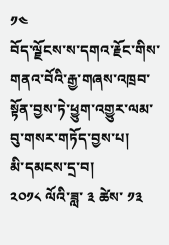༡༤
བོད་ལྗོངས་ས་དགའ་རྗོང་གིས་གནའ་བོའི་རྒྱ་གཞས་འཁྲབ་སྟོན་བྱས་ཏེ་ཕྱུག་འགྱུར་ལམ་བུ་གསར་གཏོད་བྱས་པ།
མི་དམངས་དྲ་བ།
༢༠༡༨ ལོའི་ཟླ་ ༣ ཚེས་ ༡༣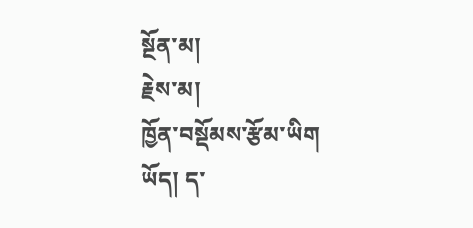སྔོན་མ།
རྗེས་མ།
ཁྱོན་བསྡོམས་རྩོམ་ཡིག
ཡོད། ད་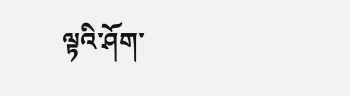ལྟའི་ཤོག་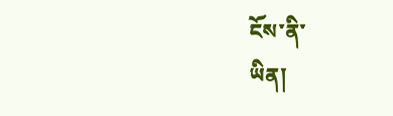ངོས་ནི་
ཡིན།